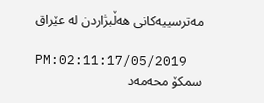مه‌ترسییه‌كانى هه‌ڵبژاردن له‌ عێراق

PM:02:11:17/05/2019
سمكۆ محه‌مه‌د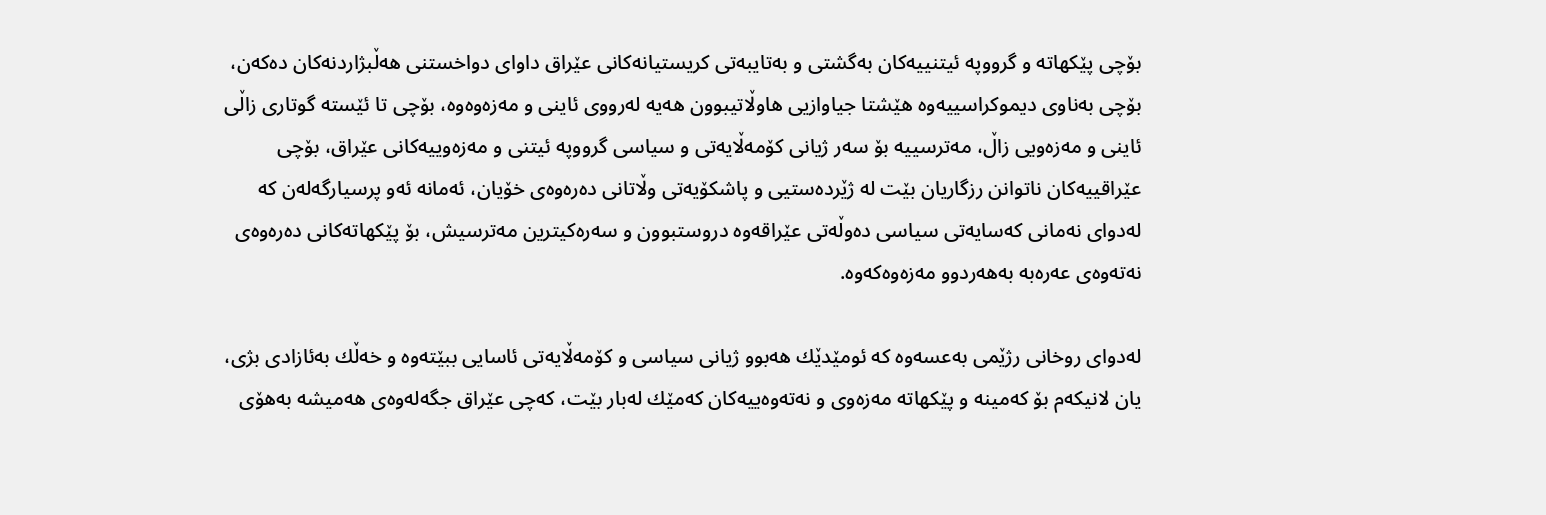بۆچى پێكهاته‌ و گرووپه‌ ئیتنییه‌كان به‌گشتى و به‌تایبه‌تى كریستیانه‌كانى عێراق داواى دواخستنى هه‌ڵبژاردنه‌كان ده‌كه‌ن، بۆچى به‌ناوى دیموكراسییه‌وه‌ هێشتا جیاوازیى هاوڵاتیبوون هه‌یه‌ له‌رووى ئاینى و مه‌زه‌وه‌وه‌، بۆچى تا ئێسته‌ گوتارى زاڵى ئاینى و مه‌زه‌ویى زاڵ، مه‌ترسییه‌ بۆ سه‌ر ژیانى كۆمه‌ڵایه‌تى و سیاسى گرووپه‌ ئیتنى و مه‌زه‌وییه‌كانى عێراق، بۆچى عێراقییه‌كان ناتوانن رزگاریان بێت له‌ ژێرده‌ستیى و پاشكۆیه‌تى وڵاتانى ده‌ره‌وه‌ى خۆیان، ئه‌مانه‌ ئه‌و پرسیارگه‌له‌ن كه‌ له‌دواى نه‌مانى كه‌سایه‌تى سیاسى ده‌وڵه‌تى عێراقه‌وه‌ دروستبوون و سه‌ره‌كیترین مه‌ترسیش، بۆ پێكهاته‌كانى ده‌ره‌وه‌ى نه‌ته‌وه‌ى عه‌ره‌به‌ به‌هه‌ردوو مه‌زه‌وه‌كه‌وه‌.

له‌دواى روخانى رژێمى به‌عسه‌وه‌ كه‌ ئومێدێك هه‌بوو ژیانى سیاسى و كۆمه‌ڵایه‌تى ئاسایى ببێته‌وه‌ و خه‌ڵك به‌ئازادى بژى، یان لانیكه‌م بۆ كه‌مینه‌ و پێكهاته‌ مه‌زه‌وى و نه‌ته‌وه‌ییه‌كان كه‌مێك له‌بار بێت، كه‌چى عێراق جگه‌له‌وه‌ى هه‌میشه‌ به‌هۆى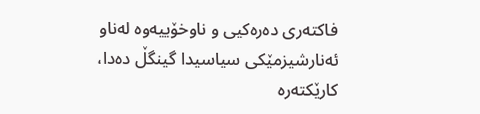فاكته‌رى ده‌ره‌كیی و ناوخۆییه‌وه‌ له‌ناو ئه‌نارشیزمێكى سیاسیدا گینگڵ ده‌دا، كارێكته‌ره‌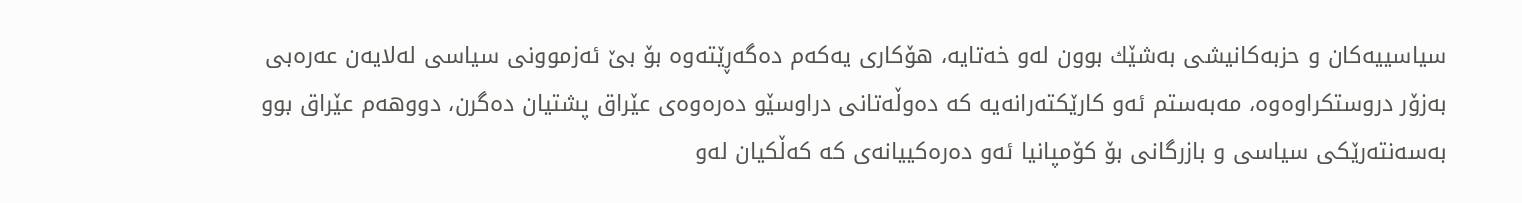سیاسییه‌كان و حزبه‌كانیشى به‌شێك بوون له‌و خه‌تایه‌، هۆكارى یه‌كه‌م ده‌گه‌ڕێته‌وه‌ بۆ بێ ئه‌زموونى سیاسى له‌لایه‌ن عه‌ره‌بى به‌زۆر دروستكراوه‌وه‌، مه‌به‌ستم ئه‌و كارێكته‌رانه‌یه‌ كه‌ ده‌وڵه‌تانى دراوسێو ده‌ره‌وه‌ى عێراق پشتیان ده‌گرن، دووهه‌م عێراق بوو به‌سه‌نته‌رێكى سیاسى و بازرگانى بۆ كۆمپانیا ئه‌و ده‌ره‌كییانه‌ى كه‌ كه‌ڵكیان له‌و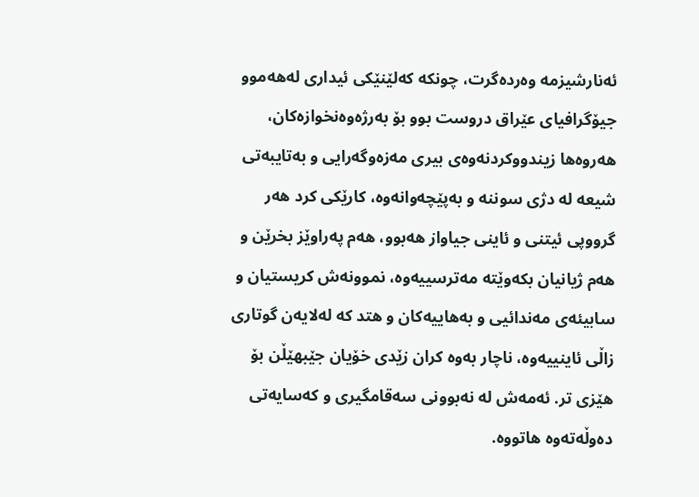ئه‌نارشیزمه‌ وه‌رده‌گرت، چونكه‌ كه‌لێنێكى ئیدارى له‌هه‌موو جیۆگرافیاى عێراق دروست بوو بۆ به‌رژه‌وه‌نخوازه‌كان، هه‌روه‌ها زیندووكردنه‌وه‌ى بیرى مه‌زه‌وگه‌رایى و به‌تایبه‌تى شیعه‌ له‌ دژى سوننه‌ و به‌پێچه‌وانه‌وه‌، كارێكى كرد هه‌ر گرووپى ئیتنى و ئاینى جیاواز هه‌بوو، هه‌م په‌راوێز بخرێن و هه‌م ژیانیان بكه‌وێته‌ مه‌ترسییه‌وه‌، نموونه‌ش كریستیان و سابیئه‌ى مه‌ندائیى و به‌هاییه‌كان و هتد كه‌ له‌لایه‌ن گوتارى زاڵى ئاینییه‌وه‌، ناچار به‌وه‌ كران زێدى خۆیان جێبهێڵن بۆ هێزى تر. ئه‌مه‌ش له‌ نه‌بوونى سه‌قامگیرى و كه‌سایه‌تى ده‌وڵه‌ته‌وه‌ هاتووه‌.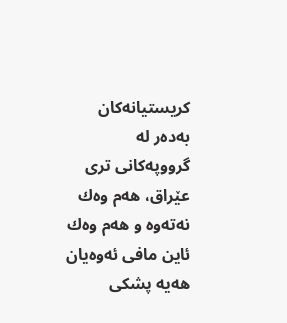كریستیانه‌كان به‌ده‌ر له‌ گرووپه‌كانى ترى عێراق، هه‌م وه‌ك نه‌ته‌وه‌ و هه‌م وه‌ك ئاین مافى ئه‌وه‌یان هه‌یه‌ پشكى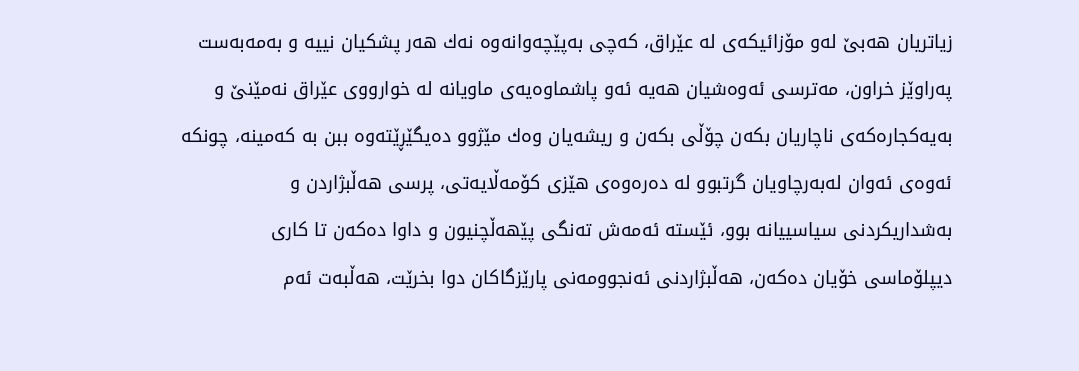زیاتریان هه‌بێ له‌و مۆزائیكه‌ى له‌ عێراق، كه‌چى به‌پێچه‌وانه‌وه‌ نه‌ك هه‌ر پشكیان نییه‌ و به‌مه‌به‌ست په‌راوێز خراون، مه‌ترسى ئه‌وه‌شیان هه‌یه‌ ئه‌و پاشماوه‌یه‌ى ماویانه‌ له‌ خوارووى عێراق نه‌مێنێ و به‌یه‌كجاره‌كه‌ى ناچاریان بكه‌ن چۆڵى بكه‌ن و ریشه‌یان وه‌ك مێژوو ده‌یگێڕێته‌وه‌ ببن به‌ كه‌مینه‌، چونكه‌ ئه‌وه‌ى ئه‌وان له‌به‌رچاویان گرتبوو له‌ ده‌ره‌وه‌ى هێزى كۆمه‌ڵایه‌تى، پرسى هه‌ڵبژاردن و به‌شداریكردنى سیاسییانه‌ بوو، ئێسته‌ ئه‌مه‌ش ته‌نگى پێهه‌ڵچنیون و داوا ده‌كه‌ن تا كارى دیپلۆماسى خۆیان ده‌كه‌ن، هه‌ڵبژاردنى ئه‌نجوومه‌نى پارێزگاكان دوا بخرێت، هه‌ڵبه‌ت ئه‌م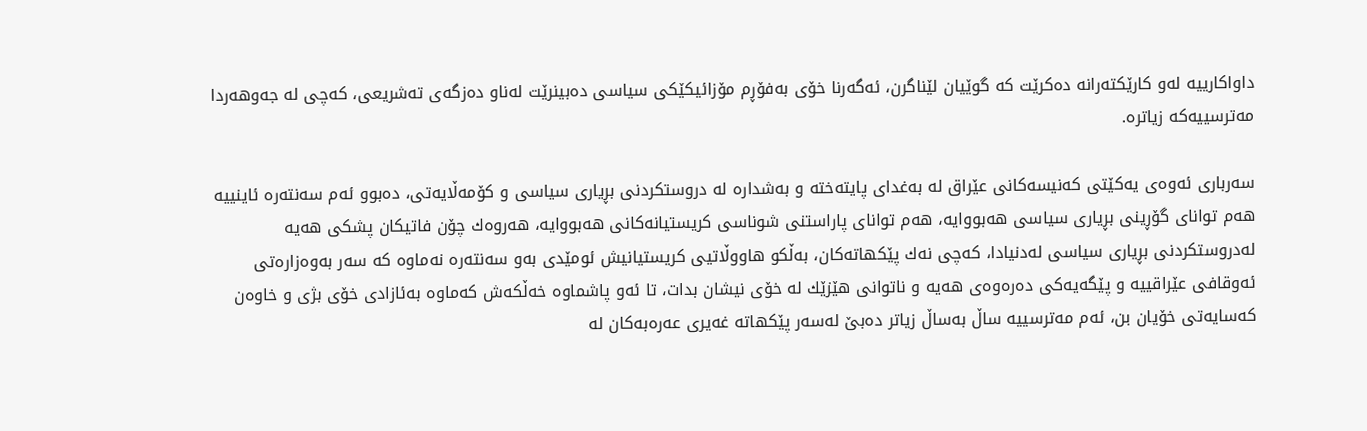داواكارییه‌ له‌و كارێكته‌رانه‌ ده‌كرێت كه‌ گوێیان لێناگرن، ئه‌گه‌رنا خۆى به‌فۆڕم مۆزائیكێكى سیاسى ده‌بینرێت له‌ناو ده‌زگه‌ى ته‌شریعى، كه‌چى له‌ جه‌وهه‌ردا مه‌ترسییه‌كه‌ زیاتره‌.

سه‌ربارى ئه‌وه‌ى یه‌كێتى كه‌نیسه‌كانى عێراق له‌ به‌غداى پایته‌خته‌ و به‌شداره‌ له‌ دروستكردنى بڕیارى سیاسى و كۆمه‌ڵایه‌تى، ده‌بوو ئه‌م سه‌نته‌ره‌ ئاینییه‌ هه‌م تواناى گۆڕینى بڕیارى سیاسى هه‌بووایه‌، هه‌م تواناى پاراستنى شوناسى كریستیانه‌كانى هه‌بووایه‌، هه‌روه‌ك چۆن فاتیكان پشكى هه‌یه‌ له‌دروستكردنى بڕیارى سیاسى له‌دنیادا، كه‌چى نه‌ك پێكهاته‌كان، به‌ڵكو هاووڵاتیى كریستیانیش ئومێدى به‌و سه‌نته‌ره‌ نه‌ماوه‌ كه‌ سه‌ر به‌وه‌زاره‌تى ئه‌وقافى عێراقییه‌ و پێگه‌یه‌كى ده‌ره‌وه‌ى هه‌یه‌ و ناتوانى هێزێك له‌ خۆى نیشان بدات، تا ئه‌و پاشماوه‌ خه‌ڵكه‌ش كه‌ماوه‌ به‌ئازادى خۆى بژى و خاوه‌ن كه‌سایه‌تى خۆیان بن، ئه‌م مه‌ترسییه‌ ساڵ به‌ساڵ زیاتر ده‌بێ له‌سه‌ر پێكهاته‌ غه‌یرى عه‌ره‌به‌كان له‌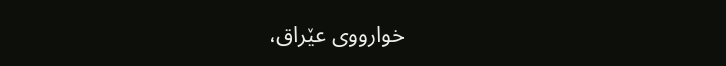خوارووى عێراق،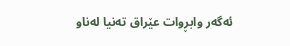ئه‌گه‌ر وابڕوات عێراق ته‌نیا له‌ناو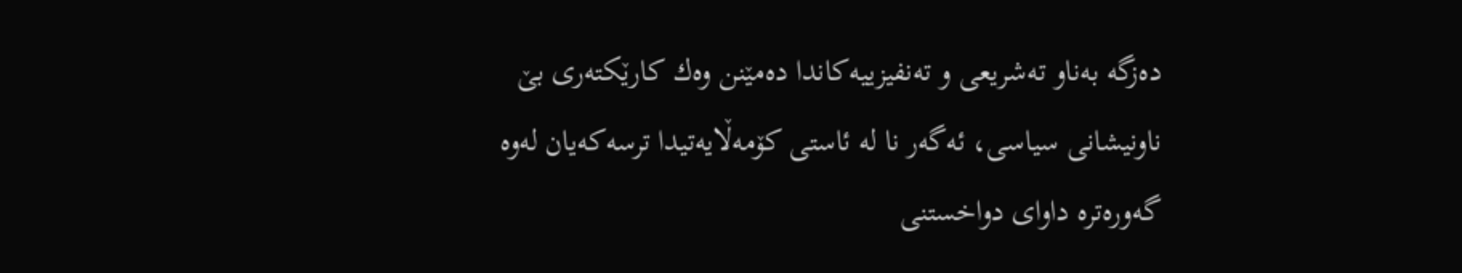ده‌زگه‌ به‌ناو ته‌شریعى و ته‌نفیزییه‌كاندا ده‌مێنن وه‌ك كارێكته‌رى بێ ناونیشانى سیاسى، ئه‌گه‌ر نا له‌ ئاستى كۆمه‌ڵایه‌تیدا ترسه‌كه‌یان له‌وه‌ گه‌وره‌تره‌ داواى دواخستنى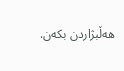هه‌ڵبژاردن بكه‌ن.